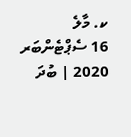ކ. މާލެ
16 ސެޕްޓެންބަރ 2020 | ބުދަ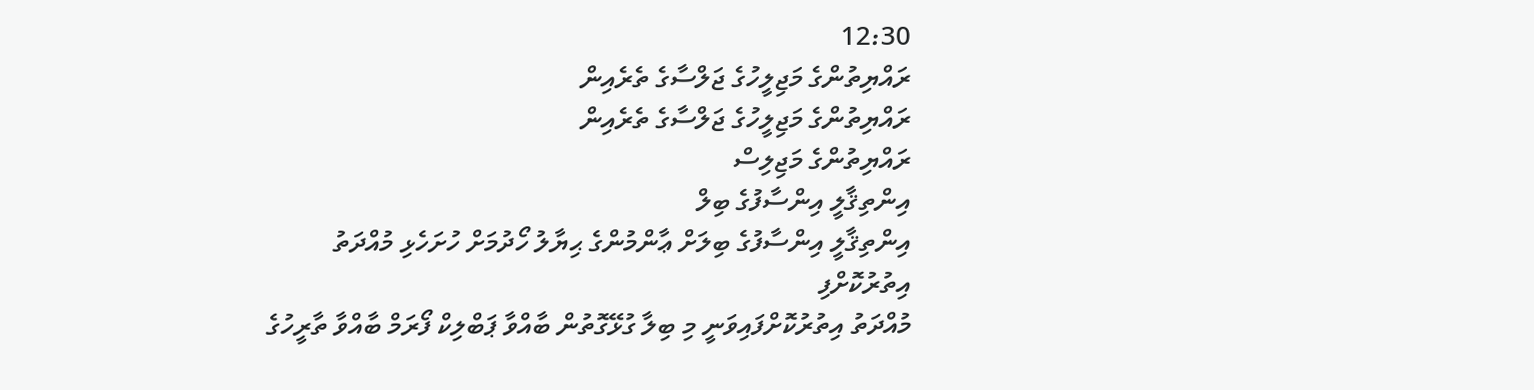12:30
ރައްޔިތުންގެ މަޖިލީހުގެ ޖަލްސާގެ ތެރެއިން
ރައްޔިތުންގެ މަޖިލީހުގެ ޖަލްސާގެ ތެރެއިން
ރައްޔިތުންގެ މަޖިލިސް
އިންތިޤާލީ އިންސާފުގެ ބިލް
އިންތިޤާލީ އިންސާފުގެ ބިލަށް ޢާންމުންގެ ޙިޔާލު ހޯދުމަށް ހުށަހެޅި މުއްދަތު އިތުރުކޮށްފި
މުއްދަތު އިތުރުކޮށްފައިވަނީ މި ބިލާ ގުޅޭގޮތުން ބާއްވާ ޕަބްލިކް ފޯރަމް ބާއްވާ ތާރީހުގެ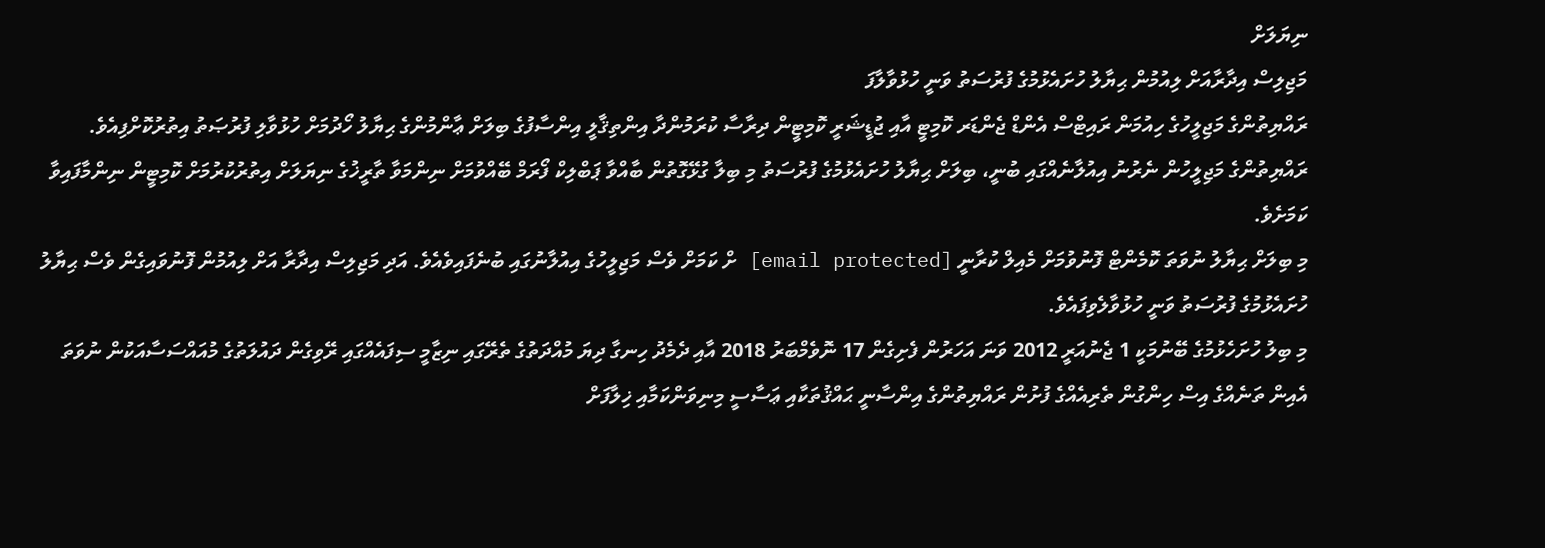ނިޔަލަށް
މަޖިލިސް އިދާރާއަށް ލިއުމުން ޙިޔާލު ހުށައެޅުމުގެ ފުރުސަތު ވަނީ ހުޅުވާލާފަ
ރައްޔިތުންގެ މަޖިލީހުގެ ހިއުމަން ރައިޓްސް އެންޑް ޖެންޑަރ ކޮމިޓީ އާއި ޖުޑީޝަރީ ކޮމިޓީން ދިރާސާ ކުރަމުންދާ އިންތިޤާލީ އިންސާފުގެ ބިލަށް ޢާންމުންގެ ޙިޔާލު ހޯދުމަށް ހުޅުވާލި ފުރުޞަތު އިތުރުކޮށްފިއެވެ.
ރައްޔިތުންގެ މަޖިލީހުން ނެރުނު އިއުލާނެއްގައި ބުނީ، ބިލަށް ޙިޔާލު ހުށައެޅުމުގެ ފުރުސަތު މި ބިލާ ގުޅޭގޮތުން ބާއްވާ ޕަބްލިކް ފޯރަމް ބޭއްވުމަށް ނިންމަވާ ތާރީޚުގެ ނިޔަލަށް އިތުރުކުރުމަށް ކޮމިޓީން ނިންމާފައިވާ ކަމަށެވެ.
މި ބިލަށް ޙިޔާލު ނުވަތަ ކޮމެންޓް ފޮނުވުމަށް މެއިލް ކުރާނީ [email protected] ށް ކަމަށް ވެސް މަޖިލީހުގެ އިއުލާނުގައި ބުނެފައިވެއެވެ. އަދި މަޖިލިސް އިދާރާ އަށް ލިއުމުން ފޮނުވައިގެން ވެސް ޙިޔާލު ހުށައެޅުމުގެ ފުރުސަތު ވަނީ ހުޅުވާލެވިފައެވެ.
މި ބިލު ހުށަހެޅުމުގެ ބޭނުމަކީ 1 ޖެނުއަރީ 2012 ވަނަ އަހަރުން ފެށިގެން 17 ނޮވެމްބަރު 2018 އާއި ދެމެދު ހިނގާ ދިޔަ މުއްދަތުގެ ތެރޭގައި ނިޒާމީ ސިފައެއްގައި ރޭވިގެން ދައުލަތުގެ މުއައްސަސާއަކުން ނުވަތަ އެއިން ތަނެއްގެ އިސް ހިންގުން ތެރިއެއްގެ ފުށުން ރައްޔިތުންގެ އިންސާނީ ޙައްޤުތަކާއި ޢަސާސީ މިނިވަންކަމާއި ޚިލާފަށް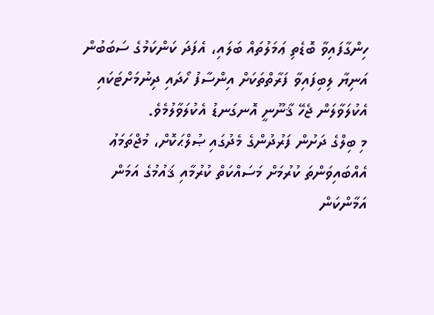ހިންގާފައިވާ ބޮޑެތި ޢަމަލުތައް ބަލައި، އެފަދަ ކަންކަމުގެ ސަބަބުން އަނިޔާ ލިބިފައިވާ ފަރާތްތަކަށް އިންސާފު ހޯދައި ދިނުމަށްޓަކައި އެކުލަވާލަން ޖެހޭ ޤާނޫނީ އޮނގަނޑު އެކުލަވާލުމެވެ.
މި ބިލްގެ ދަށުން ފަރުދުންގެ މެދުގައި ޞުލްޙަކޮށް، މުޖްތަމަޢު އެއްބައިވަންތަ ކުރުމަށް މަސައްކަތް ކުރުމާއި ޤައުމުގެ އަމަން އަމާންކަން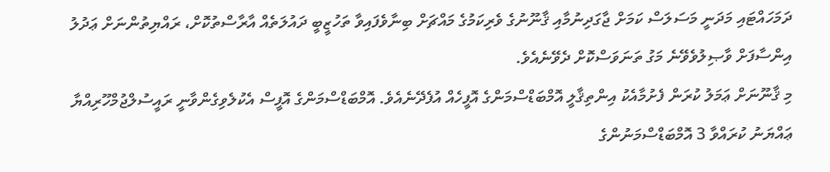ދަމަހައްޓައި މަދަނީ މަސަލަސް ކަމަށް ޖާގަދިނުމާއި ޤާނޫނުގެ ވެރިކަމުގެ މައްޗަށް ބިނާވެފައިވާ ތަހުޒީބީ ދައުލަތެއް އާރާސްތުކޮށް، ރައްޔިތުންނަށް ޢަދުލު އިންސާފަށް ވާޞިލުވެވޭނެ މަގު ތަނަވަސްކޮށް ދެވޭނެއެވެ.
މި ޤާނޫނަށް ޢަމަލު ކުރަން ފެށުމާއެކު އިންތިޤާލީ އޮމްބަޑްސްމަންގެ އޮފީހެއް އުފެދޭނެއެވެ. އޮމްބަޑްސްމަންގެ އޮފީސް އެކުލެވިގެންވާނީ ރައީސުލްޖުމްހޫރިއްޔާ ޢައްޔަނު ކުރައްވާ 3 އޮމްބަޑްސްމަނުންގެ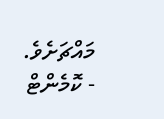މައްޗަށެވެ.
- ކޮމެންޓް